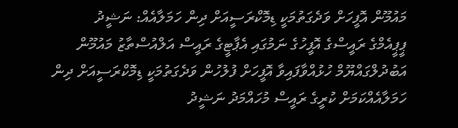މައުމޫން އޮފީހަށް ވަދެގަތުމަކީ ޑިމޮކްރަސީއަށް ދިން ހަމަލާއެއް: ނަޝީދު
ޕީޕީއެމްގެ ރައީސްގެ އޮފީހުގެ ނަމުގައި އެޕާޓީގެ ރައީސް އަލްއުސްތާޒު މައުމޫން އަބުދުލްގައްޔޫމް ހުޅުއްވާފައިވާ އޮފީހަށް ފުލުހުން ވަދެގަތުމަކީ ޑިމޮކްރަސީއަށް ދިން ހަމަލާއެއްކަމަށް ކުރީގެ ރައީސް މުހައްމަދު ނަޝީދު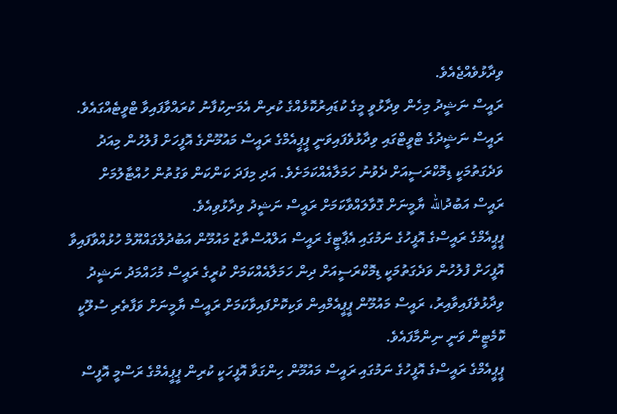ވިދާޅުވެއްޖެއެވެ.
ރައީސް ނަޝީދު މިހެން ވިދާޅުވީ މީގެ ކުޑައިރުކޮޅެއްގެ ކުރިން އެމަނިކުފާނު ކުރައްވާފައިވާ ޓްވީޓެއްގައެވެ.
ރައީސް ނަޝީދުގެ ޓްވީޓްގައި ވިދާޅުވެފައިވަނީ ޕީޕީއެމްގެ ރައީސް މައުމޫންގެ އޮފީހަށް ފުލުހުން މިއަދު ވަދެގަތުމަކީ ޑިމޮކްރަސީއަށް ދެވުނު ހަމަލާއެއްކަމަށެވެ. އަދި މިފަދަ ކަންކަން ވަގުތުން ހުއްޓާލުމަށް ރައީސް އަބުދުالله ޔާމީނަށް ގޮވާލައްވާކަމަށް ރައީސް ނަޝީދު ވިދާޅުވިއެވެ.
ޕީޕީއެމްގެ ރައީސްގެ އޮފީހުގެ ނަމުގައި އެޕާޓީގެ ރައީސް އަލްއުސްތާޒު މައުމޫން އަބުދުލްގައްޔޫމް ހުޅުއްވާފައިވާ އޮފީހަށް ފުލުހުން ވަދެގަތުމަކީ ޑިމޮކްރަސީއަށް ދިން ހަމަލާއެއްކަމަށް ކުރީގެ ރައީސް މުހައްމަދު ނަޝީދު ވިދާޅުވެފައިވާއިރު، ރައީސް މައުމޫން ޕީޕީއެމްއިން ވަކިކޮށްފައިވާކަމަށް ރައީސް ޔާމީނަށް ވަފާތެރި ސުލޫކީ ކޮމެޓީން ވަނީ ނިންމާފައެވެ.
ޕީޕީއެމްގެ ރައީސްގެ އޮފީހުގެ ނަމުގައި ރައީސް މައުމޫން ހިންގަވާ އޮފީހަކީ ކުރިން ޕީޕީއެމްގެ ރަސްމީ އޮފީސް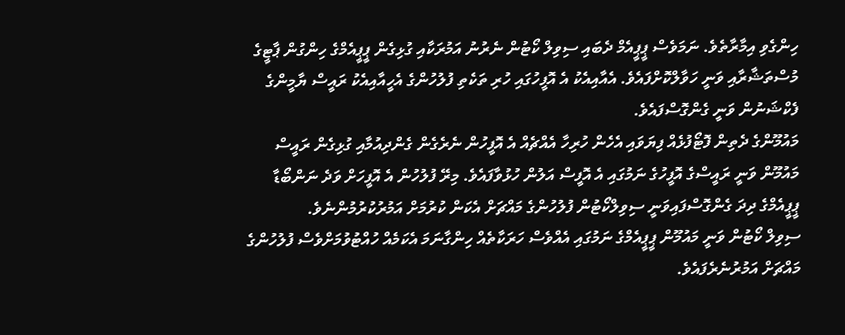ހިންގެވި އިމާރާތެވެ. ނަމަވެސް ޕީޕީއެމް ދެބައި ސިވިލް ކޯޓުން ނެރުނު އަމުރަކާއި ގުޅިގެން ޕީޕީއެމްގެ ހިންގުން ޕާޓީގެ މުސްތަޝާރާއި ވަނީ ހަވާލްކޮށްފައެވެ. އެއާއިއެކު އެ އޮފީހުގައި ހުރި ތަކެތި ފުލުހުންގެ އެހީއާއިއެކު ރައީސް ޔާމީންގެ ފެކްޝަނުން ވަނީ ގެންގޮސްފައެވެ.
މައުމޫންގެ ދެތިން ފޮޓޯފުޅެއް ފިޔަވައި އެހެން ހުރިހާ އެއްޗެއް އެ އޮފީހުން ނެރެގެން ގެންދިއުމާއި ގުޅިގެން ރައީސް މައުމޫން ވަނީ ރައީސްގެ އޮފީހުގެ ނަމުގައި އެ އޮފީސް އަލުން ހުޅުވާފައެވެ. މިރޭ ފުލުހުން އެ އޮފީހަށް ވަދެ ނަންބޯޑާ ޕީޕީއެމްގެ ދިދަ ގެންގޮސްފައިވަނީ ސިވިލްކޯޓުން ފުލުހުންގެ މައްޗަށް އެކަން ކުރުމަށް އަމުރުކުރުމުންނެވެ.
ސިވިލް ކޯޓުން ވަނީ މައުމޫން ޕީޕީއެމްގެ ނަމުގައި އެއްވެސް ހަރަކާތެއް ހިންގާނަމަ އެކަމެއް ހުއްޓުވުމަށްވެސް ފުލުހުންގެ މައްޗަށް އަމުރުނެރެފައެވެ.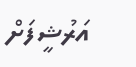އަރުޝީފަށް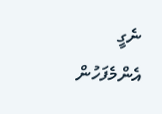ނެގީ
އެންމެފަހުން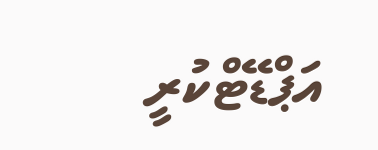އަޕްޑޭޓްކުރީ